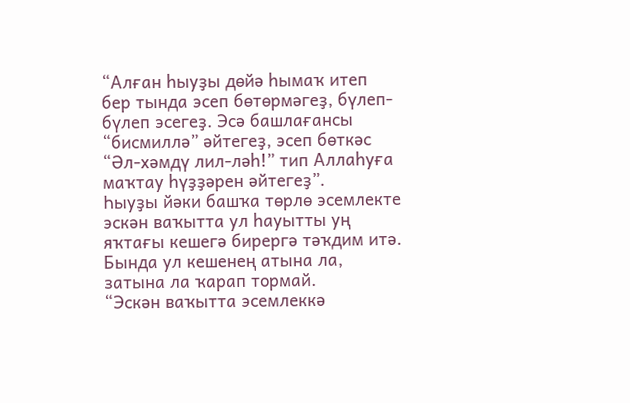“Алған һыуҙы дөйә һымаҡ итеп бер тында эсеп бөтөрмәгеҙ, бүлеп-бүлеп эсегеҙ. Эсә башлағансы “бисмиллә” әйтегеҙ, эсеп бөткәс “Әл-хәмдү лил-ләһ!” тип Аллаһуға маҡтау һүҙҙәрен әйтегеҙ”.
Һыуҙы йәки башҡа төрлө эсемлекте эскән ваҡытта ул һауытты уң яҡтағы кешегә бирергә тәҡдим итә. Бында ул кешенең атына ла, затына ла ҡарап тормай.
“Эскән ваҡытта эсемлеккә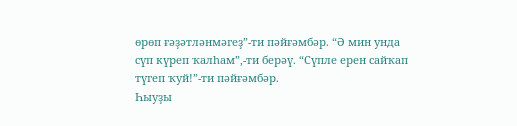өрөп ғәҙәтләнмәгеҙ”-ти пәйғәмбәр. “Ә мин унда сүп күреп ҡалһам”,-ти берәү. “Сүпле ерен сайҡап түгеп ҡуй!”-ти пәйғәмбәр.
Һыуҙы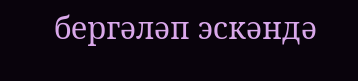бергәләп эскәндә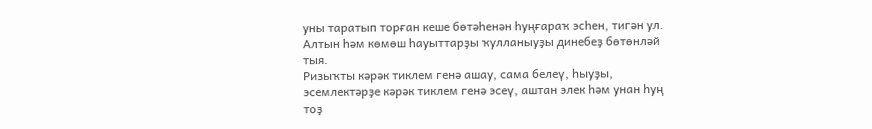уны таратып торған кеше бөтәһенән һуңғараҡ эсһен, тигән ул.
Алтын һәм көмөш һауыттарҙы ҡулланыуҙы динебеҙ бөтөнләй тыя.
Ризыҡты кәрәк тиклем генә ашау, сама белеү, һыуҙы, эсемлектәрҙе кәрәк тиклем генә эсеү, аштан элек һәм унан һуң тоҙ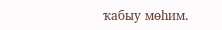ҡабыу мөһим.